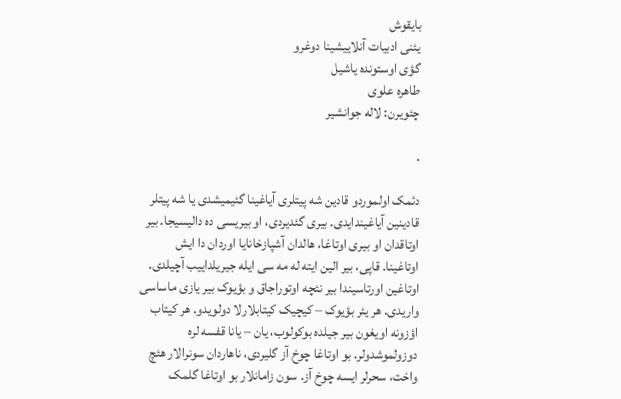بایقوش
یئنی ادبیات آنلاییشینا دوغرو
گؤی اوستونده یاشیل
طاهره علوی
چئویرن: لاله جوانشیر

.

دئمک اولموردو قادین شه پیتلری آیاغینا گئیمیشدی یا شه پیتلر قادینین آیاغیندایدی. بیری گئدیردی، او بیریسی ده دالیسیجا. بیر اوتاقدان او بیری اوتاغا، هالدان آشپازخانایا اوردان دا ایش اوتاغینا. قاپی، بیر الین ایته له مه سی ایله جیریلداییب آچیلدی. اوتاغین اورتاسیندا بیر نئچه اوتوراجاق و بؤیوک بیر یازی ماساسی واریدی. هر یئر بؤیوک – کیچیک کیتابلارلا دولویدو. هر کیتاب اؤزونه اویغون بیر جیلده بوکولوب، یان – یانا قفسه لره دوزولموشدولر. بو اوتاغا چوخ آز گلیردی، ناهاردان سونرالار هئچ واخت، سحرلر ایسه چوخ آز. سون زامانلار بو اوتاغا گلمک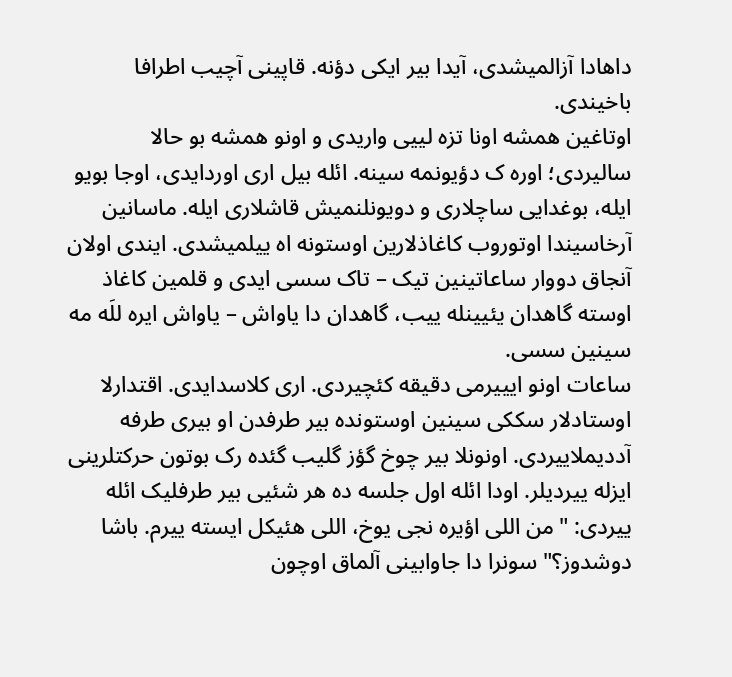داهادا آزالمیشدی، آیدا بیر ایکی دؤنه. قاپینی آچیب اطرافا باخیندی.
اوتاغین همشه اونا تزه لییی واریدی و اونو همشه بو حالا سالیردی؛ اوره ک دؤیونمه سینه. ائله بیل اری اوردایدی، اوجا بویو ایله، بوغدایی ساچلاری و دویونلنمیش قاشلاری ایله. ماسانین آرخاسیندا اوتوروب کاغاذلارین اوستونه اه ییلمیشدی. ایندی اولان آنجاق دووار ساعاتینین تیک – تاک سسی ایدی و قلمین کاغاذ اوسته گاهدان یئیینله ییب، گاهدان دا یاواش – یاواش ایره للَه مه سینین سسی.
ساعات اونو ایییرمی دقیقه کئچیردی. اری کلاسدایدی. اقتدارلا اوستادلار سککی سینین اوستونده بیر طرفدن او بیری طرفه آددیملاییردی. اونونلا بیر چوخ گؤز گلیب گئده رک بوتون حرکتلرینی ایزله ییردیلر. اودا ائله اول جلسه ده هر شئیی بیر طرفلیک ائله ییردی: "من اللی اؤیره نجی یوخ، اللی هئیکل ایسته ییرم. باشا دوشدوز؟" سونرا دا جاوابینی آلماق اوچون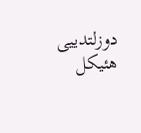دوزلتدییی هئیکل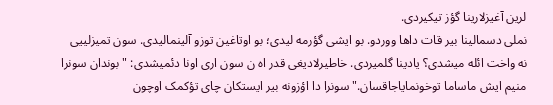لرین آغیزلارینا گؤز تیکیردی.
نملی دسمالینا بیر قات داها ووردو. بو ایشی گؤرمه لیدی؛ بو اوتاغین توزو آلینمالیدی. سون تمیزلییی نه واخت ائله میشدی؟ یادینا گلمیردی. خاطیرلادیغی قدر اه ن سون اری اونا دئمیشدی: "بوندان سونرا منیم ایش ماساما توخونمایاجاقسان." سونرا دا اؤزونه بیر ایستکان چای تؤکمک اوچون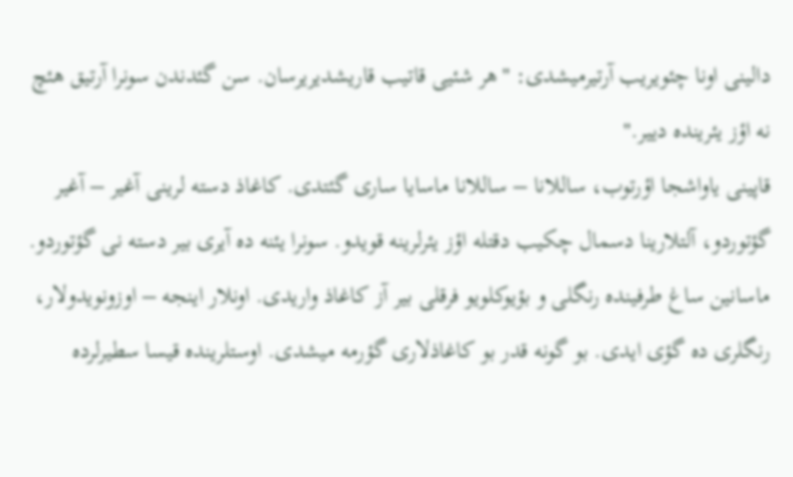دالینی اونا چئویریب آرتیرمیشدی: "هر شئیی قاتیب قاریشدیریرسان. سن گئدندن سونرا آرتیق هئچ نه اؤز یئرینده دییر."
قاپینی یاواشجا اؤرتوب، ساللانا – ساللانا ماسایا ساری گئتدی. کاغاذ دسته لرینی آغیر – آغیر گؤتوردو، آلتلارینا دسمال چکیب دقتله اؤز یئرلرینه قویدو. سونرا یئنه ده آیری بیر دسته نی گؤتوردو. ماسانین ساغ طرفینده رنگلی و بؤیوکلویو فرقلی بیر آز کاغاذ واریدی. اونلار اینجه – اوزونویدولار، رنگلری ده گؤی ایدی. بو گونه قدر بو کاغاذلاری گؤرمه میشدی. اوستلرینده قیسا سطیرلرده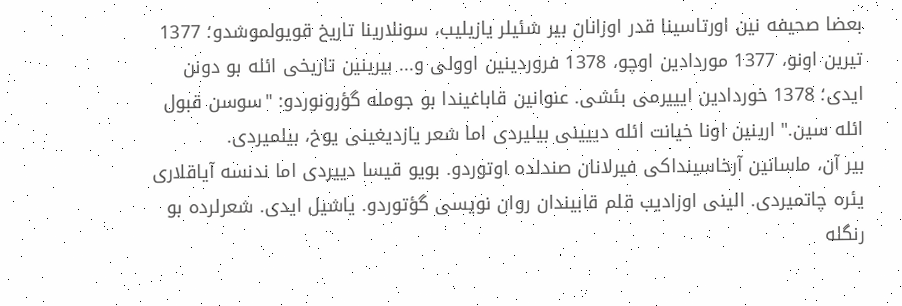بعضا صحیفه نین اورتاسینا قدر اوزانان بیر شئیلر یازیلیب، سونلارینا تاریخ قویولموشدو؛ 1377 تیرین اونو، 1377 موردادین اوچو، 1378 فروردینین اوولی و... بیرینین تاریخی ائله بو دونن ایدی؛ 1378 خوردادین ایییرمی بئشی. عنوانین قاباغیندا بو جومله گؤرونوردو: "سوسن قبول ائله سین." ارینین اونا خیانت ائله دییینی بیلیردی اما شعر یازدیغینی یوخ، بیلمیردی.
بیر آن، ماسانین آرخاسینداکی فیرلانان صندلده اوتوردو. بویو قیسا دییردی اما ندنسه آیاقلاری یئره چاتمیردی. الینی اوزادیب قلم قابیندان روان نویسی گؤتوردو. یاشیل ایدی. شعرلرده بو رنگله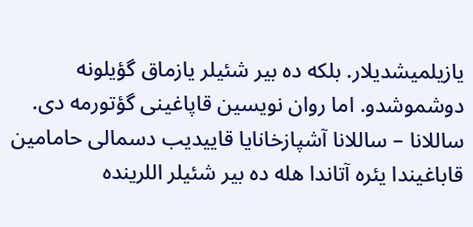یازیلمیشدیلار. بلکه ده بیر شئیلر یازماق گؤیلونه دوشموشدو. اما روان نویسین قاپاغینی گؤتورمه دی.
ساللانا – ساللانا آشپازخانایا قاییدیب دسمالی حامامین قاباغیندا یئره آتاندا هله ده بیر شئیلر اللرینده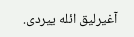آغیرلیق ائله ییردی.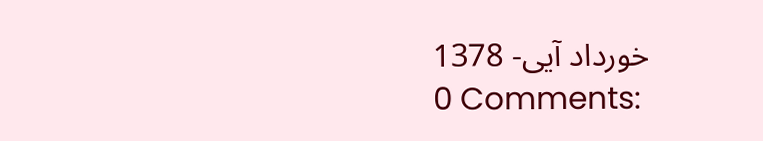خورداد آیی- 1378
0 Comments: